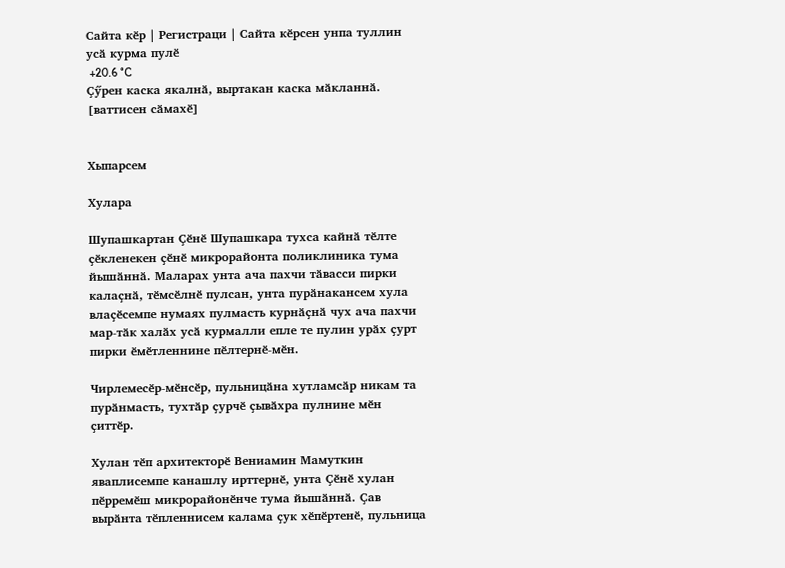Сайта кӗр | Регистраци | Сайта кӗрсен унпа туллин усӑ курма пулӗ
 +20.6 °C
Ҫӳрен каска якалнӑ, выртакан каска мӑкланнӑ.
[ваттисен сӑмахӗ]


Хыпарсем

Хулара

Шупашкартан Ҫӗнӗ Шупашкара тухса кайнӑ тӗлте ҫӗкленекен ҫӗнӗ микрорайонта поликлиника тума йышӑннӑ. Маларах унта ача пахчи тӑвасси пирки калаҫнӑ, тӗмсӗлнӗ пулсан, унта пурӑнакансем хула влаҫӗсемпе нумаях пулмасть курнӑҫнӑ чух ача пахчи мар-тӑк халӑх усӑ курмалли епле те пулин урӑх ҫурт пирки ӗмӗтленнине пӗлтернӗ-мӗн.

Чирлемесӗр-мӗнсӗр, пульницӑна хутламсӑр никам та пурӑнмасть, тухтӑр ҫурчӗ ҫывӑхра пулнине мӗн ҫиттӗр.

Хулан тӗп архитекторӗ Вениамин Мамуткин яваплисемпе канашлу ирттернӗ, унта Ҫӗнӗ хулан пӗрремӗш микрорайонӗнче тума йышӑннӑ. Ҫав вырӑнта тӗпленнисем калама ҫук хӗпӗртенӗ, пульница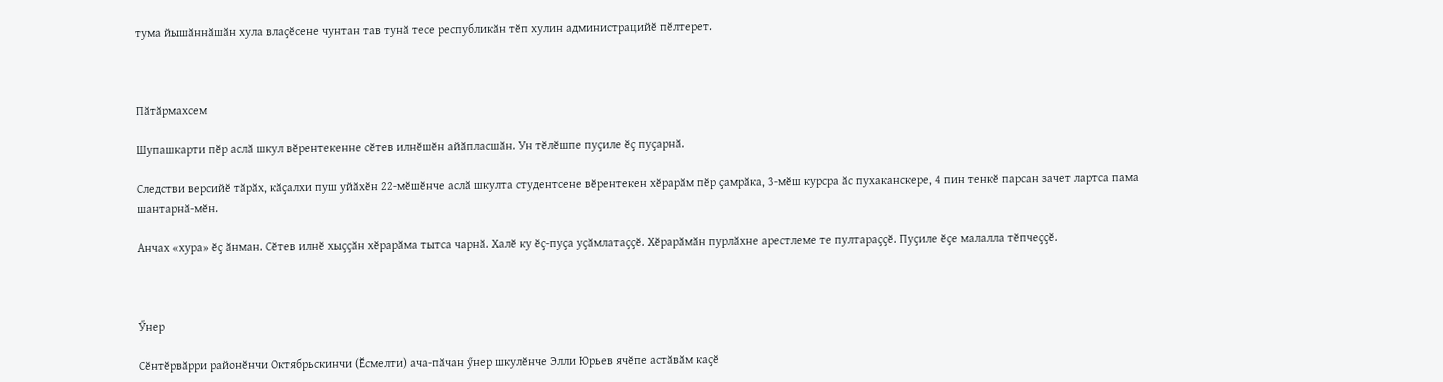тума йышӑннӑшӑн хула влаҫӗсене чунтан тав тунӑ тесе республикӑн тӗп хулин администрацийӗ пӗлтерет.



Пӑтӑрмахсем

Шупашкарти пӗр аслӑ шкул вӗрентекенне сӗтев илнӗшӗн айӑпласшӑн. Ун тӗлӗшпе пуҫиле ӗҫ пуҫарнӑ.

Следстви версийӗ тӑрӑх, кӑҫалхи пуш уйӑхӗн 22-мӗшӗнче аслӑ шкулта студентсене вӗрентекен хӗрарӑм пӗр ҫамрӑка, 3-мӗш курсра ӑс пухаканскере, 4 пин тенкӗ парсан зачет лартса пама шантарнӑ-мӗн.

Анчах «хура» ӗҫ ӑнман. Сӗтев илнӗ хыҫҫӑн хӗрарӑма тытса чарнӑ. Халӗ ку ӗҫ-пуҫа уҫӑмлатаҫҫӗ. Хӗрарӑмӑн пурлӑхне арестлеме те пултараҫҫӗ. Пуҫиле ӗҫе малалла тӗпчеҫҫӗ.



Ӳнер

Сӗнтӗрвӑрри районӗнчи Октябрьскинчи (Ӗсмелти) ача-пӑчан ӳнер шкулӗнче Элли Юрьев ячӗпе астӑвӑм каҫӗ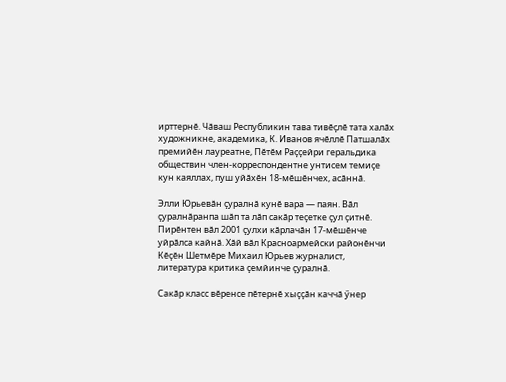ирттернӗ. Чӑваш Республикин тава тивӗҫлӗ тата халӑх художникне, академика, К. Иванов ячӗллӗ Патшалӑх премийӗн лауреатне, Пӗтӗм Раҫҫейри геральдика обществин член-корреспондентне унтисем темиҫе кун каяллах, пуш уйӑхӗн 18-мӗшӗнчех, асӑннӑ.

Элли Юрьевӑн ҫуралнӑ кунӗ вара — паян. Вӑл ҫуралнӑранпа шӑп та лӑп сакӑр теҫетке ҫул ҫитнӗ. Пирӗнтен вӑл 2001 ҫулхи кӑрлачӑн 17-мӗшӗнче уйрӑлса кайнӑ. Хӑй вӑл Красноармейски районӗнчи Кӗҫӗн Шетмӗре Михаил Юрьев журналист, литература критика ҫемйинче ҫуралнӑ.

Сакӑр класс вӗренсе пӗтернӗ хыҫҫӑн каччӑ ӳнер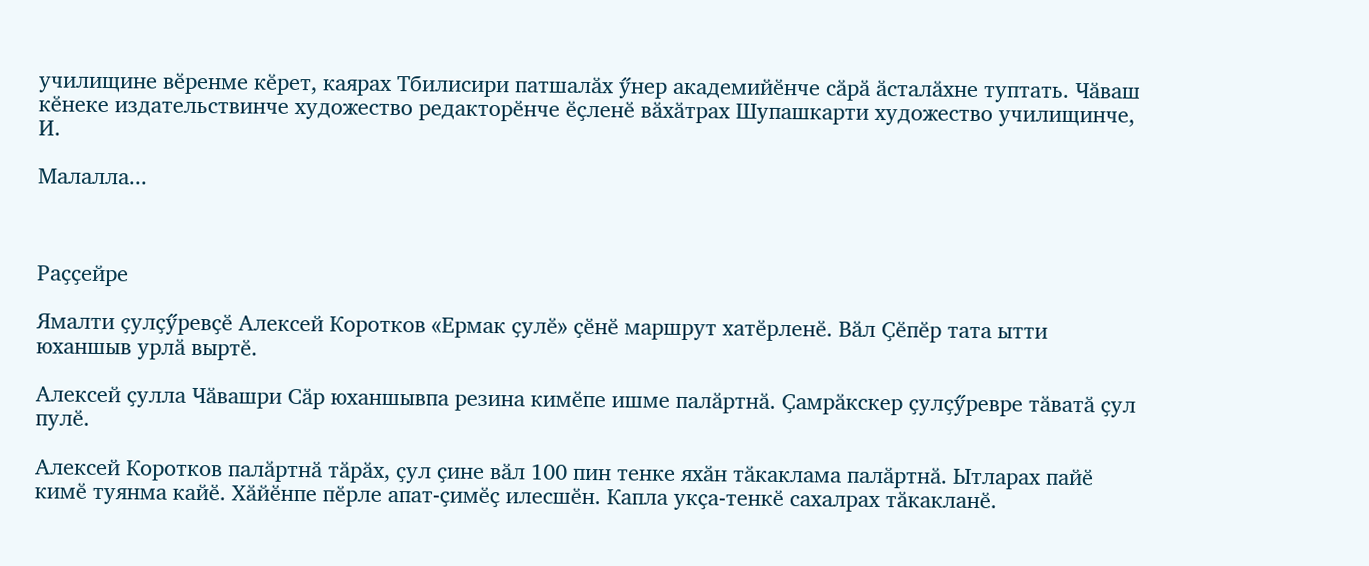училищине вӗренме кӗрет, каярах Тбилисири патшалӑх ӳнер академийӗнче сӑрӑ ӑсталӑхне туптать. Чӑваш кӗнеке издательствинче художество редакторӗнче ӗҫленӗ вӑхӑтрах Шупашкарти художество училищинче, И.

Малалла...



Раҫҫейре

Ямалти ҫулҫӳревҫӗ Алексей Коротков «Ермак ҫулӗ» ҫӗнӗ маршрут хатӗрленӗ. Вӑл Ҫӗпӗр тата ытти юханшыв урлӑ выртӗ.

Алексей ҫулла Чӑвашри Сӑр юханшывпа резина кимӗпе ишме палӑртнӑ. Ҫамрӑкскер ҫулҫӳревре тӑватӑ ҫул пулӗ.

Алексей Коротков палӑртнӑ тӑрӑх, ҫул ҫине вӑл 100 пин тенке яхӑн тӑкаклама палӑртнӑ. Ытларах пайӗ кимӗ туянма кайӗ. Хӑйӗнпе пӗрле апат-ҫимӗҫ илесшӗн. Капла укҫа-тенкӗ сахалрах тӑкакланӗ.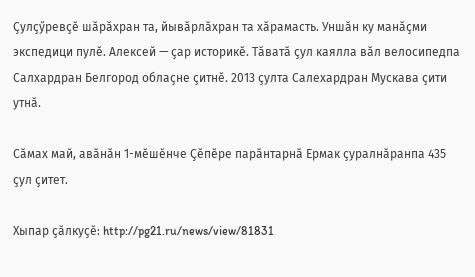Ҫулҫӳревҫӗ шӑрӑхран та, йывӑрлӑхран та хӑрамасть. Уншӑн ку манӑҫми экспедици пулӗ. Алексей — ҫар историкӗ. Тӑватӑ ҫул каялла вӑл велосипедпа Салхардран Белгород облаҫне ҫитнӗ. 2013 ҫулта Салехардран Мускава ҫити утнӑ.

Сӑмах май, авӑнӑн 1-мӗшӗнче Ҫӗпӗре парӑнтарнӑ Ермак ҫуралнӑранпа 435 ҫул ҫитет.

Хыпар ҫӑлкуҫӗ: http://pg21.ru/news/view/81831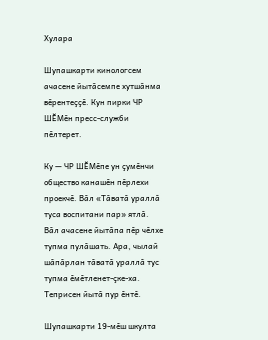Хулара

Шупашкарти кинологсем ачасене йытӑсемпе хутшӑнма вӗрентеҫҫӗ. Кун пирки ЧР ШӖМӗн пресс-служби пӗлтерет.

Ку — ЧР ШӖМӗпе ун ҫумӗнчи общество канашӗн пӗрлехи проекчӗ. Вӑл «Тӑватӑ ураллӑ туса воспитани пар» ятлӑ. Вӑл ачасене йытӑпа пӗр чӗлхе тупма пулӑшать. Ара, чылай шӑпӑрлан тӑватӑ ураллӑ тус тупма ӗмӗтленет-ҫке-ха. Теприсен йытӑ пур ӗнтӗ.

Шупашкарти 19-мӗш шкулта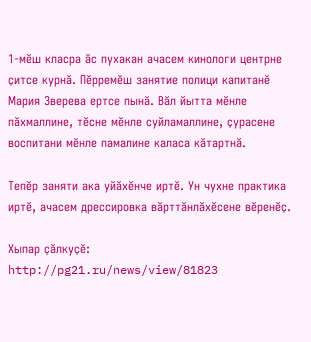1-мӗш класра ӑс пухакан ачасем кинологи центрне ҫитсе курнӑ. Пӗрремӗш занятие полици капитанӗ Мария Зверева ертсе пынӑ. Вӑл йытта мӗнле пӑхмаллине, тӗсне мӗнле суйламаллине, ҫурасене воспитани мӗнле памалине каласа кӑтартнӑ.

Тепӗр заняти ака уйӑхӗнче иртӗ. Ун чухне практика иртӗ, ачасем дрессировка вӑрттӑнлӑхӗсене вӗренӗҫ.

Хыпар ҫӑлкуҫӗ: http://pg21.ru/news/view/81823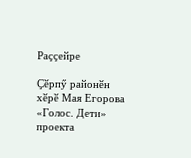Раҫҫейре

Ҫӗрпӳ районӗн хӗрӗ Мая Егорова «Голос. Дети» проекта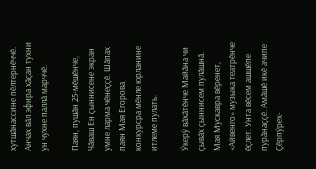хутшӑнассине пӗлтернӗччӗ. Анчах вӑл эфира хӑҫан тухни ун чухне паллӑ марччӗ.

Паян, пушӑн 25-мӗшӗнче, Чӑваш Ен ҫыннисене экран умне ларма чӗнеҫҫӗ. Шӑпах паян Мая Егорова конкурсра мӗнле юрланине итлеме пулать.

Ӳкерӳ вӑхӑтӗнче Майӑна чи ҫывӑх ҫыннисем пулӑшнӑ. Мая Мускавра вӗренет, «Айвенго» музыка театрӗнче ӗҫлет. Унта вӗсем ашшӗпе пурӑнаҫҫӗ. Амӑшӗ икӗ ачипе Ҫӗрпӳрех-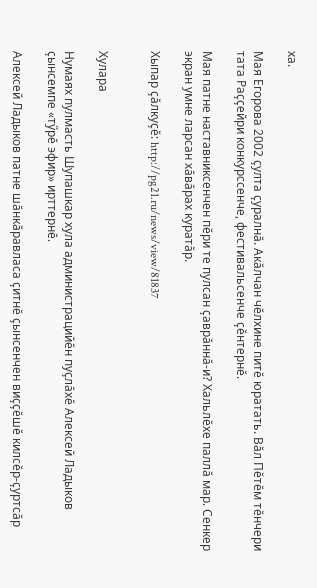ха.

Мая Егорова 2002 ҫулта ҫуралнӑ. Акӑлчан чӗлхине питӗ юратать. Вӑл Пӗтӗм тӗнчери тата Раҫҫейри конкурссенче, фестивальсенче ҫӗнтернӗ.

Мая патне наставниксенчен пӗри те пулсан ҫаврӑннӑ-и? Хальлӗхе паллӑ мар. Сенкер экран умне ларсан хӑвӑрах куратӑр.

Хыпар ҫӑлкуҫӗ: http://pg21.ru/news/view/81837


Хулара

Нумаях пулмасть Шупашкар хула администрацийӗн пуҫлӑхӗ Алексей Ладыков ҫынсемпе «тӳрӗ эфир» ирттернӗ.

Алексей Ладыков патне шӑнкӑравласа ҫитнӗ ҫынсенчен виҫҫӗшӗ килсӗр-ҫуртсӑр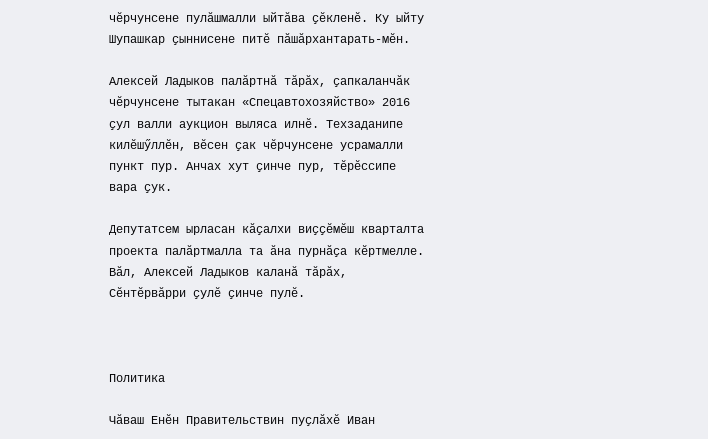чӗрчунсене пулӑшмалли ыйтӑва ҫӗкленӗ. Ку ыйту Шупашкар ҫыннисене питӗ пӑшӑрхантарать-мӗн.

Алексей Ладыков палӑртнӑ тӑрӑх, ҫапкаланчӑк чӗрчунсене тытакан «Спецавтохозяйство» 2016 ҫул валли аукцион выляса илнӗ. Техзаданипе килӗшӳллӗн, вӗсен ҫак чӗрчунсене усрамалли пункт пур. Анчах хут ҫинче пур, тӗрӗссипе вара ҫук.

Депутатсем ырласан кӑҫалхи виҫҫӗмӗш кварталта проекта палӑртмалла та ӑна пурнӑҫа кӗртмелле. Вӑл, Алексей Ладыков каланӑ тӑрӑх, Сӗнтӗрвӑрри ҫулӗ ҫинче пулӗ.



Политика

Чӑваш Енӗн Правительствин пуҫлӑхӗ Иван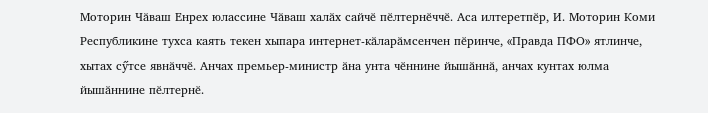Моторин Чӑваш Енрех юлассине Чӑваш халӑх сайчӗ пӗлтернӗччӗ. Аса илтеретпӗр, И. Моторин Коми Республикине тухса каять текен хыпара интернет-кӑларӑмсенчен пӗринче, «Правда ПФО» ятлинче, хытах сӳтсе явнӑччӗ. Анчах премьер-министр ӑна унта чӗннине йышӑннӑ, анчах кунтах юлма йышӑннине пӗлтернӗ.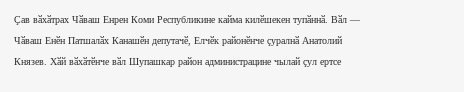Ҫав вӑхӑтрах Чӑваш Енрен Коми Республикине кайма килӗшекен тупӑннӑ. Вӑл — Чӑваш Енӗн Патшалӑх Канашӗн депутачӗ, Елчӗк районӗнче ҫуралнӑ Анатолий Князев. Хӑй вӑхӑтӗнче вӑл Шупашкар район администрацине чылай ҫул ертсе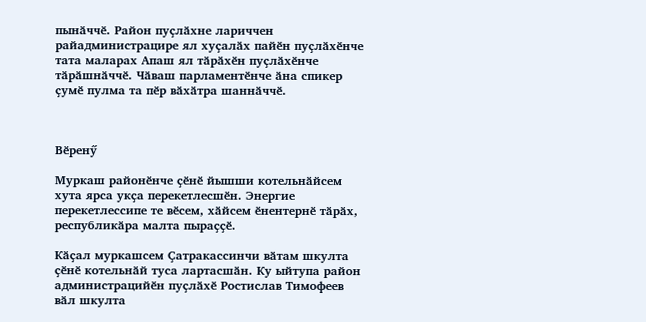пынӑччӗ. Район пуҫлӑхне лариччен райадминистрацире ял хуҫалӑх пайӗн пуҫлӑхӗнче тата маларах Апаш ял тӑрӑхӗн пуҫлӑхӗнче тӑрӑшнӑччӗ. Чӑваш парламентӗнче ӑна спикер ҫумӗ пулма та пӗр вӑхӑтра шаннӑччӗ.



Вӗренӳ

Муркаш районӗнче ҫӗнӗ йышши котельнӑйсем хута ярса укҫа перекетлесшӗн. Энергие перекетлессипе те вӗсем, хӑйсем ӗнентернӗ тӑрӑх, республикӑра малта пыраҫҫӗ.

Кӑҫал муркашсем Ҫатракассинчи вӑтам шкулта ҫӗнӗ котельнӑй туса лартасшӑн. Ку ыйтупа район администрацийӗн пуҫлӑхӗ Ростислав Тимофеев вӑл шкулта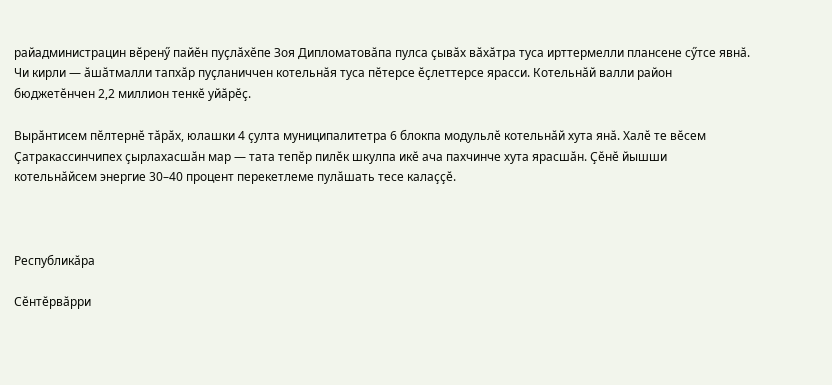райадминистрацин вӗренӳ пайӗн пуҫлӑхӗпе Зоя Дипломатовӑпа пулса ҫывӑх вӑхӑтра туса ирттермелли плансене сӳтсе явнӑ. Чи кирли — ӑшӑтмалли тапхӑр пуҫланиччен котельнӑя туса пӗтерсе ӗҫлеттерсе ярасси. Котельнӑй валли район бюджетӗнчен 2,2 миллион тенкӗ уйӑрӗҫ.

Вырӑнтисем пӗлтернӗ тӑрӑх, юлашки 4 ҫулта муниципалитетра 6 блокпа модульлӗ котельнӑй хута янӑ. Халӗ те вӗсем Ҫатракассинчипех ҫырлахасшӑн мар — тата тепӗр пилӗк шкулпа икӗ ача пахчинче хута ярасшӑн. Ҫӗнӗ йышши котельнӑйсем энергие 30–40 процент перекетлеме пулӑшать тесе калаҫҫӗ.



Республикӑра

Сӗнтӗрвӑрри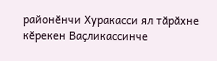районӗнчи Хуракасси ял тӑрӑхне кӗрекен Ваҫликассинче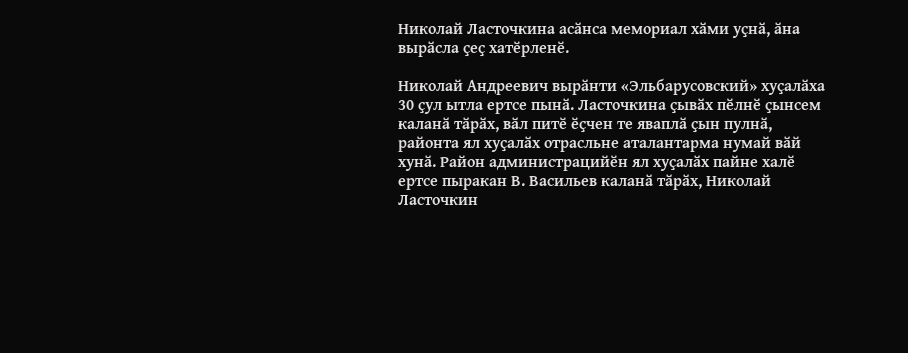Николай Ласточкина асӑнса мемориал хӑми уҫнӑ, ӑна вырӑсла ҫеҫ хатӗрленӗ.

Николай Андреевич вырӑнти «Эльбарусовский» хуҫалӑха 30 ҫул ытла ертсе пынӑ. Ласточкина ҫывӑх пӗлнӗ ҫынсем каланӑ тӑрӑх, вӑл питӗ ӗҫчен те яваплӑ ҫын пулнӑ, районта ял хуҫалӑх отрасльне аталантарма нумай вӑй хунӑ. Район администрацийӗн ял хуҫалӑх пайне халӗ ертсе пыракан В. Васильев каланӑ тӑрӑх, Николай Ласточкин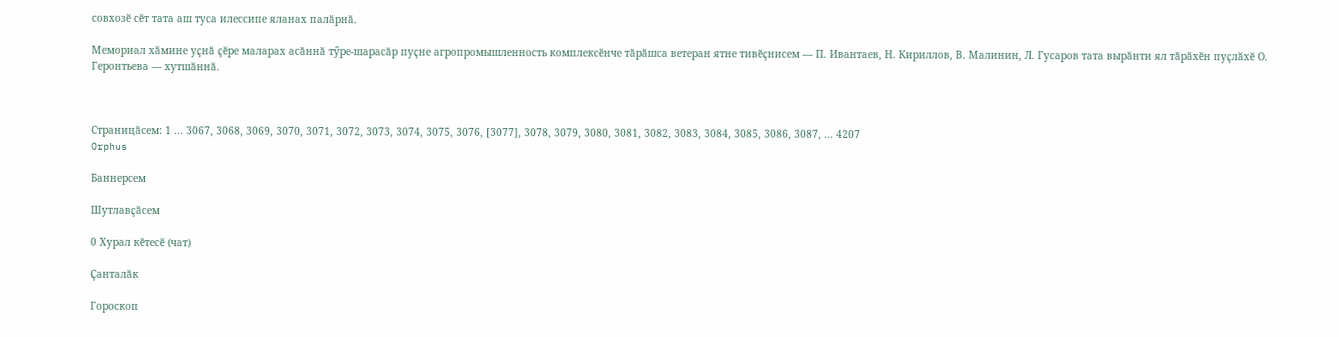совхозӗ сӗт тата аш туса илессипе яланах палӑрнӑ.

Мемориал хӑмине уҫнӑ ҫӗре маларах асӑннӑ тӳре-шарасӑр пуҫне агропромышленность комплексӗнче тӑрӑшса ветеран ятне тивӗҫнисем — П. Ивантаев, Н. Кириллов, В. Малинин, Л. Гусаров тата вырӑнти ял тӑрӑхӗн пуҫлӑхӗ О. Геронтьева — хутшӑннӑ.



Страницӑсем: 1 ... 3067, 3068, 3069, 3070, 3071, 3072, 3073, 3074, 3075, 3076, [3077], 3078, 3079, 3080, 3081, 3082, 3083, 3084, 3085, 3086, 3087, ... 4207
Orphus

Баннерсем

Шутлавҫӑсем

0 Хурал кӗтесӗ (чат)

Ҫанталӑк

Гороскоп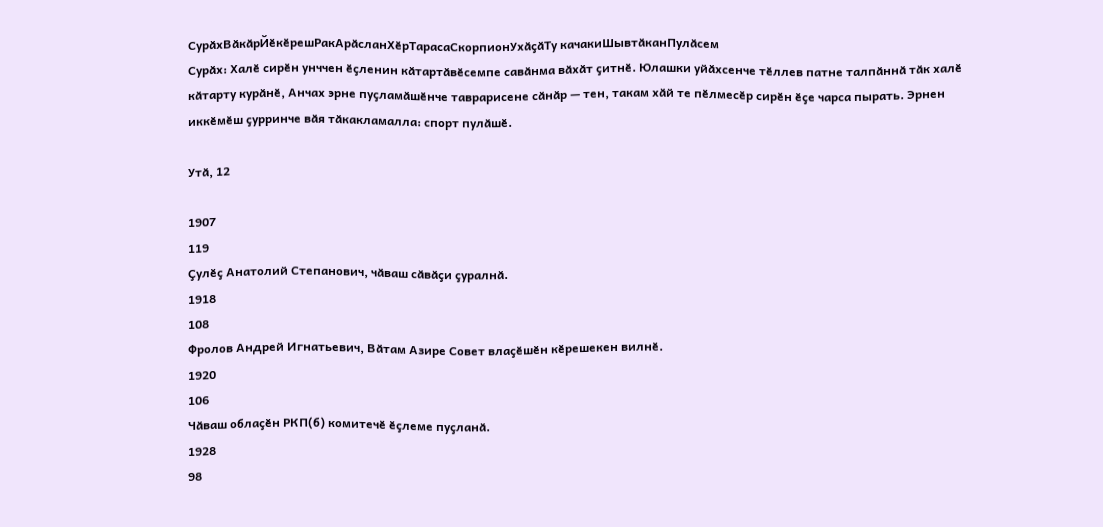СурӑхВӑкӑрЙӗкӗрешРакАрӑсланХӗрТарасаСкорпионУхӑҫӑТу качакиШывтӑканПулӑсем
Сурӑх: Халӗ сирӗн унччен ӗҫленин кӑтартӑвӗсемпе савӑнма вӑхӑт ҫитнӗ. Юлашки уйӑхсенче тӗллев патне талпӑннӑ тӑк халӗ кӑтарту курӑнӗ, Анчах эрне пуҫламӑшӗнче таврарисене сӑнӑр — тен, такам хӑй те пӗлмесӗр сирӗн ӗҫе чарса пырать. Эрнен иккӗмӗш ҫурринче вӑя тӑкакламалла: спорт пулӑшӗ.

Утӑ, 12

1907
119
Ҫулӗҫ Анатолий Степанович, чӑваш сӑвӑҫи ҫуралнӑ.
1918
108
Фролов Андрей Игнатьевич, Вӑтам Азире Совет влаҫӗшӗн кӗрешекен вилнӗ.
1920
106
Чӑваш облаҫӗн РКП(б) комитечӗ ӗҫлеме пуҫланӑ.
1928
98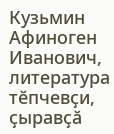Кузьмин Афиноген Иванович, литература тӗпчевҫи, ҫыравҫӑ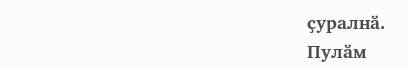ҫуралнӑ.
Пулӑм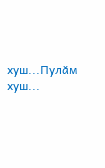хуш...Пулӑм хуш...